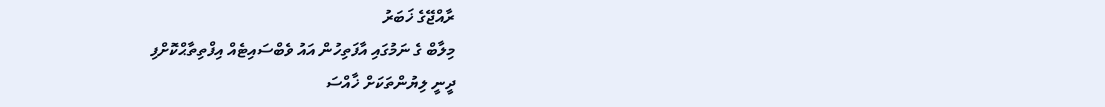ރާއްޖޭގެ ޚަބަރު
މިލާބް ގެ ނަމުގައި އާފަތިހުން އައު ވެބްސައިޓެއް އިފްތިތާޙްކޮށްފި
ދީނީ ލިޔުންތަކަށް ޚާއްސަ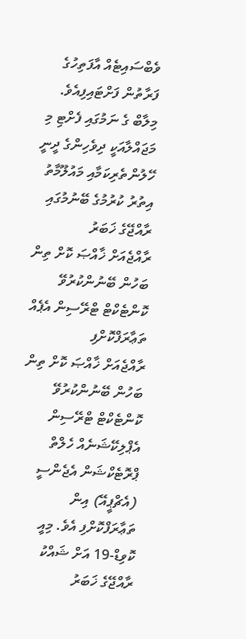ވެބްސައިޓެއް އާފަތިހުގެ ފަރާތުން ފަށްޓައިފިއެވެ. މިލާބް ގެ ނަމުގައި ފެށްޓި މި މަޖައްލާއަކީ ދިވެހިންގެ ދީނީ ހޭލުންތެރިކަމާއި މައުލޫމާތު އިތުރު ކުރުމުގެ ބޭނުމުގައި
ރާއްޖޭގެ ޚަބަރު
ރާއްޖެއަށް ޚާއްޞަ ކޮށް ތިން ބަހުން ބޭނުންކުރުވޭ ކޮންޓެކްޓް ޓްރޭސިން އެޕެއް ތަޢާރަފްކޮށްފި
ރާއްޖެއަށް ޚާއްޞަ ކޮށް ތިން ބަހުން ބޭނުންކުރުވޭ ކޮންޓެކްޓް ޓްރޭސިން އެޕްލިކޭޝަނެއް ހެލްތް ޕްރޮޓެކްޝަން އެޖެންސީ (އެޗްޕީއޭ) އިން ތަޢާރަފްކޮށްފި އެވެ. މިއީ ކޮވިޑް-19 އަށް ޝައްކު
ރާއްޖޭގެ ޚަބަރު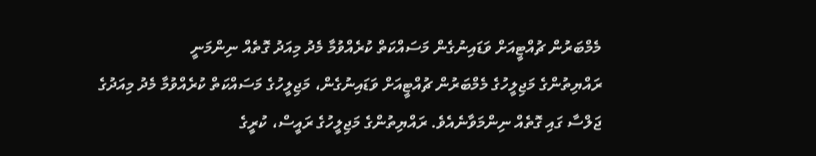މެމްބަރުން ޗުއްޓީއަށް ވަޑައިނުގެން މަސައްކަތް ކުރެއްވުމާ މެދު މިއަދު ގޮތެއް ނިންމަނީ
ރައްޔިތުންގެ މަޖިލީހުގެ މެމްބަރުން ޗުއްޓީއަށް ވަޑައިނުގެން، މަޖިލީހުގެ މަސައްކަތް ކުރެއްވުމާ މެދު މިއަދުގެ ޖަލްސާ ގައި ގޮތެއް ނިންމަވާނެއެވެ. ރައްޔިތުންގެ މަޖިލީހުގެ ރައީސް، ކުރީގެ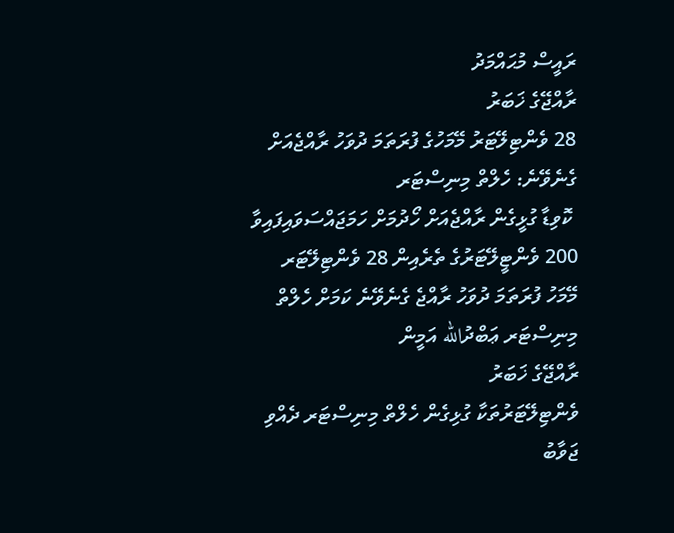ރައީސް މުޙައްމަދު
ރާއްޖޭގެ ޚަބަރު
28 ވެންޓިލޭޓަރު މޭމަހުގެ ފުރަތަމަ ދުވަހު ރާއްޖެއަށް ގެނެވޭނެ: ހެލްތް މިނިސްޓަރ
 ކޮވިޑާ ގުޅީގެން ރާއްޖެއަށް ހޯދުމަށް ހަމަޖައްސަވައިފައިވާ 200 ވެންޓީލޭޓަރުގެ ތެރެއިން 28 ވެންޓިލޭޓަރ މޭމަހު ފުރަތަމަ ދުވަހު ރާއްޖެ ގެނެވޭނެ ކަމަށް ހެލްތް މިނިސްޓަރ ޢަބްދުالله އަމީން
ރާއްޖޭގެ ޚަބަރު
ވެންޓިލޭޓަރުތަކާ ގުޅިގެން ހެލްތް މިނިސްޓަރ ދެއްވި ޖަވާބު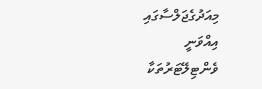މިއަދުގެޖަލްސާގައި އިއްވަނީ
ވެންޓިލޭޓަރުތަކާ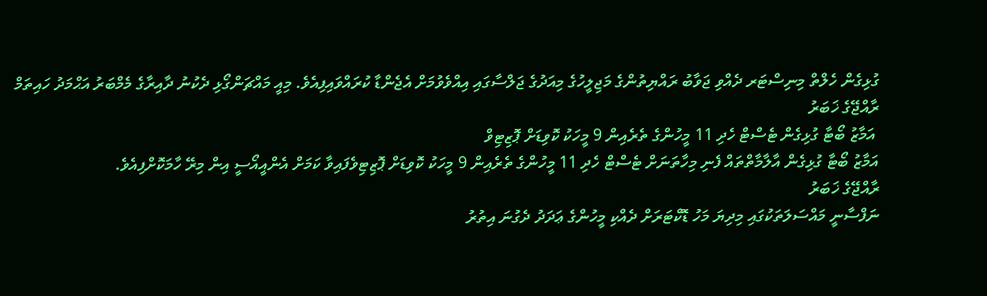ގުޅިގެން ހެލްތް މިނިސްޓަރ ދެއްވި ޖަވާބު ރައްޔިތުންގެ މަޖިލީހުގެ މިއަދުގެ ޖަލްސާގައި އިއްވެވުމަށް އެޖެންޑާ ކުރައްވައިފިއެވެ. މިއީ މައްޗަންގޯޅި ދެކުނު ދާއިރާގެ މެމްބަރު އަޙްމަދު ހައިތަމް
ރާއްޖޭގެ ޚަބަރު
 އަމާޒު ބޯޓާ ގުޅިގެން ޓެސްޓް ހެދި 11 މީހުންގެ ތެރެއިން 9 މީހަކު ކޮވިޑަށް ޕޮޒިޓިވް
އަމާޒު ބޯޓާ ގުޅިގެން އާލާމާތްތައް ފެނި މިހާތަނަށް ޓެސްޓް ހެދި 11 މީހުންގެ ތެރެއިން 9 މީހަކު ކޮވިޑަށް ޕޮޒިޓިވެފައިވާ ކަމަށް އެންއީއޯސީ އިން މިރޭ ހާމަކޮށްފިއެވެ.
ރާއްޖޭގެ ޚަބަރު
ނަފްސާނީ މައްސަލަތަކުގައި މިދިޔަ މަހު ޑޮކްޓަރަށް ދެއްކި މީހުންގެ ޢަދަދު ދެގުނަ އިތުރު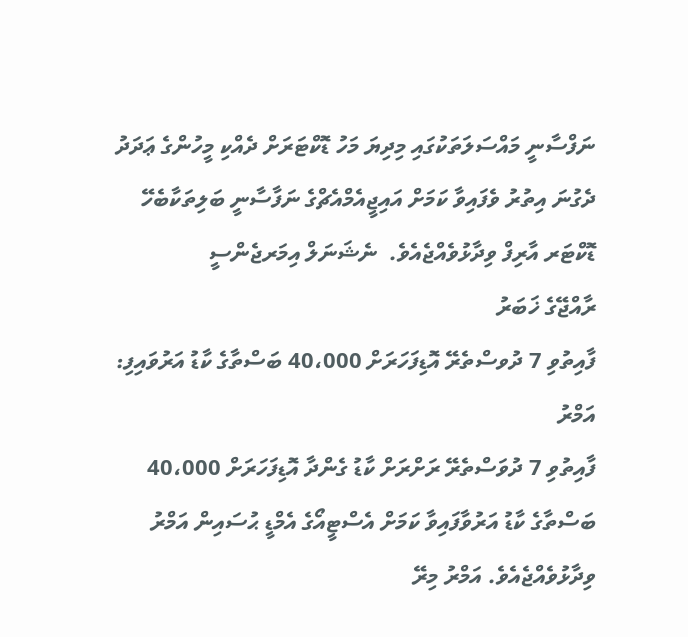ނަފްސާނީ މައްސަލަތަކުގައި މިދިޔަ މަހު ޑޮކްޓަރަށް ދެއްކި މީހުންގެ ޢަދަދު ދެގުނަ އިތުރު ވެފައިވާ ކަމަށް އައިޖީއެމްއެޗްގެ ނަފާސާނީ ބަލިތަކާބެހޭ ޑޮކްޓަރ އާރިފް ވިދާޅުވެއްޖެއެވެ.  ނެޝަނަލް އިމަރޖެންސީ
ރާއްޖޭގެ ޚަބަރު
ފާއިތުވި 7 ދުވސްތެރޭ އޮޑިފަހަރަށް 40،000 ބަސްތާގެ ކާޑު އަރުވައިފި: އަމްރު
ފާއިތުވި 7 ދުވަސްތެރޭ ރަށްރަށް ކާޑު ގެންދާ އޮޑިފަހަރަށް 40،000 ބަސްތާގެ ކާޑު އަރުވާފައިވާ ކަމަށް އެސްޓީއޯގެ އެމްޑީ ޙުސައިން އަމްރު ވިދާޅުވެއްޖެއެވެ. އަމްރު މިރޭ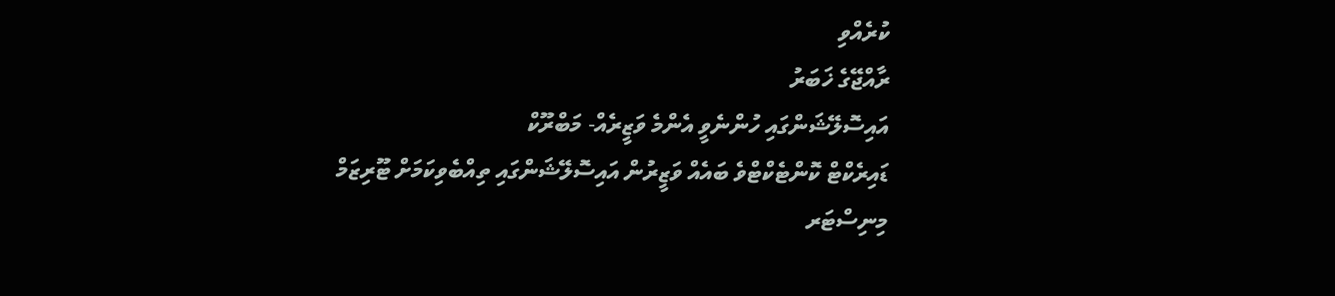ކުރެއްވި
ރާއްޖޭގެ ޚަބަރު
އައިސޮލޭޝަންގައި ހުންނެވީ އެންމެ ވަޒީރެއް- މަބްރޫކް
ޑައިރެކްޓް ކޮންޓެކްޓްވެ ބައެއް ވަޒީރުން އައިސޮލޭޝަންގައި ތިއްބެވިކަމަށް ޓޫރިޒަމް މިނިސްޓަރ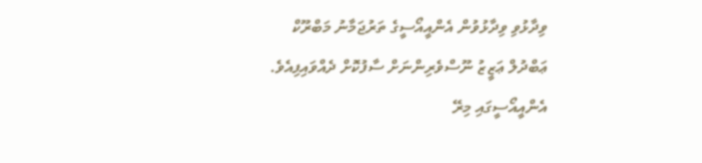ވިދާޅުވި ވިދާޅުވުން އެންއީއޯސީގެ ތަރުޖަމާނު މަބްރޫކް ޢަބްދުލް ޢަޒީޒު ނޫސްވެރިންނަށް ސާފުކޮށް ދެއްވައިފިއެވެ. އެންއީއޯސީގައި މިރޭ